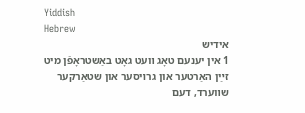Yiddish
Hebrew
אידיש
1 אין יענעם טאָג װעט גאָט באַשטראָפֿן מיט זײַן האַרטער און גרױסער און שטאַרקער שװערד, דעם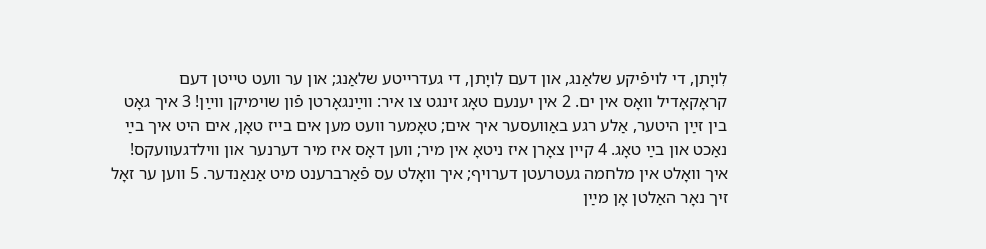לִויָתן, די לױפֿיקע שלאַנג, און דעם לִויָתן, די געדרײטע שלאַנג; און ער װעט טײטן דעם קראָקאָדיל װאָס אין ים. 2 אין יענעם טאָג זינגט צו איר: װײַנגאָרטן פֿון שױמיקן װײַן! 3 איך גאָט בין זײַן היטער, אַלע רגע באַװעסער איך אים; טאָמער װעט מען אים בײז טאָן, אים היט איך בײַ נאַכט און בײַ טאָג. 4 קײן צאָרן איז ניטאָ אין מיר; װען דאָס איז מיר דערנער און װילדגעװעקס! איך װאָלט אין מלחמה געטרעטן דערױף; איך װאָלט עס פֿאַרברענט מיט אַנאַנדער. 5 װען ער זאָל זיך נאָר האַלטן אָן מײַן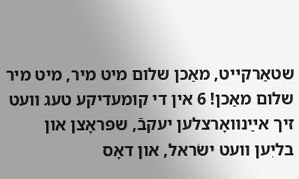שטאַרקײט, מאַכן שלום מיט מיר, מיט מיר שלום מאַכן! 6 אין די קומעדיקע טעג װעט זיך אײַנװאָרצלען יעקבֿ, שפּראָצן און בליִען װעט ישׂראל, און דאָס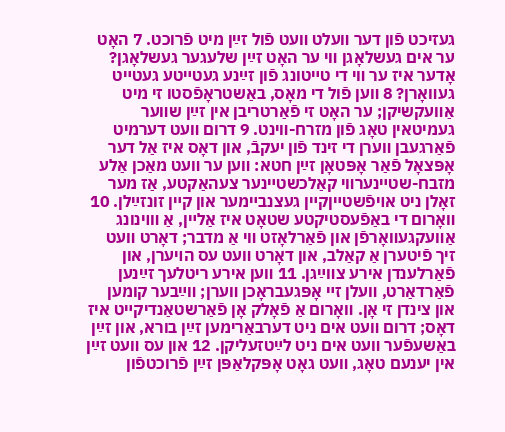געזיכט פֿון דער װעלט װעט פֿול זײַן מיט פֿרוכט. 7 האָט ער אים געשלאָגן װי ער האָט זײַן שלעגער געשלאָגן? אָדער איז ער װי די טײטונג פֿון זײַנע געטײטע געטײט געװאָרן? 8 װען פֿול די מאָס, באַשטראָפֿסטו זי מיט אַװעקשיקן; ער האָט זי פֿאַרטריבן אין זײַן שװער געמיטאין טאָג פֿון מזרח-װינט. 9 דרום װעט דערמיט פֿאַרגעבן װערן די זינד פֿון יעקבֿ, און דאָס איז אַל דער אָפּצאָל פֿאַר אָפּטאָן זײַן חטא: װען ער װעט מאַכן אַלע מזבח-שטײנערװי קאַלכשטײנער צעהאַקטע, אַז מער זאָלן ניט אױפֿשטײןקײן געצנבײמער און קײן זונזײַלן. 10 װאָרום די באַפֿעסטיקטע שטאָט איז אַלײן, אַ װױנונג אַװעקגעװאָרפֿן און פֿאַרלאָזט װי אַ מדבר; דאָרט װעט זיך פֿיטערן אַ קאַלב, און דאָרט װעט עס הױערן, און פֿאַרלענדן אירע צװײַגן. 11 װען אירע ריטלעך זײַנען פֿאַרדאַרט, װעלן זײ אָפּגעבראָכן װערן; װײַבער קומען און צינדן זי אָן. װאָרום אַ פֿאָלק אָן פֿאַרשטאַנדיקײט איז דאָס; דרום װעט אים ניט דערבאַרימען זײַן בורא, און זײַן באַשעפֿער װעט אים ניט לײַטזעליקן. 12 און עס װעט זײַן אין יענעם טאָג, װעט גאָט אָפּקלאַפּן זײַן פֿרוכטפֿון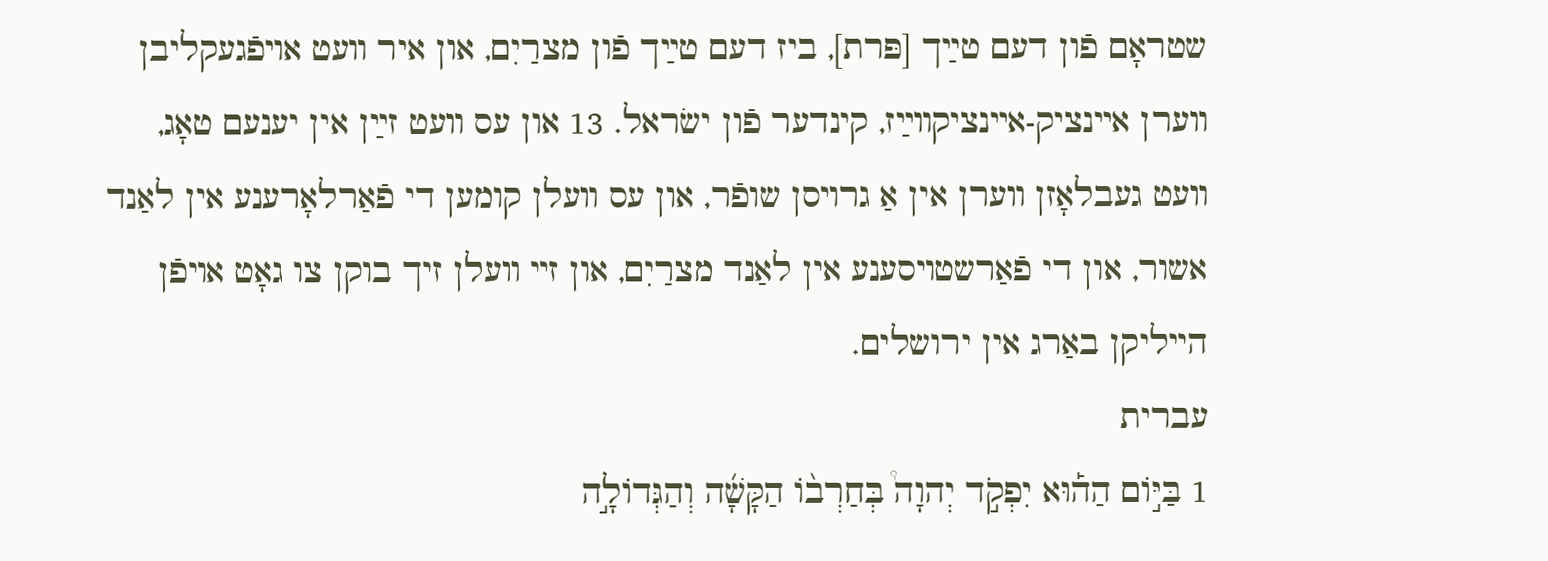שטראָם פֿון דעם טײַך [פּרת], ביז דעם טײַך פֿון מצרַיִם, און איר װעט אױפֿגעקליבן װערן אײנציק-אײנציקװײַז, קינדער פֿון ישׂראל. 13 און עס װעט זײַן אין יענעם טאָג, װעט געבלאָזן װערן אין אַ גרױסן שופֿר, און עס װעלן קומען די פֿאַרלאָרענע אין לאַנד אשור, און די פֿאַרשטױסענע אין לאַנד מצרַיִם, און זײ װעלן זיך בוקן צו גאָט אױפֿן הײליקן באַרג אין ירושלים.
עברית
1 בַּיּ֣וֹם הַה֡וּא יִפְקֹ֣ד יְהוָה֩ בְּחַרְב֨וֹ הַקָּשָׁ֜ה וְהַגְּדוֹלָ֣ה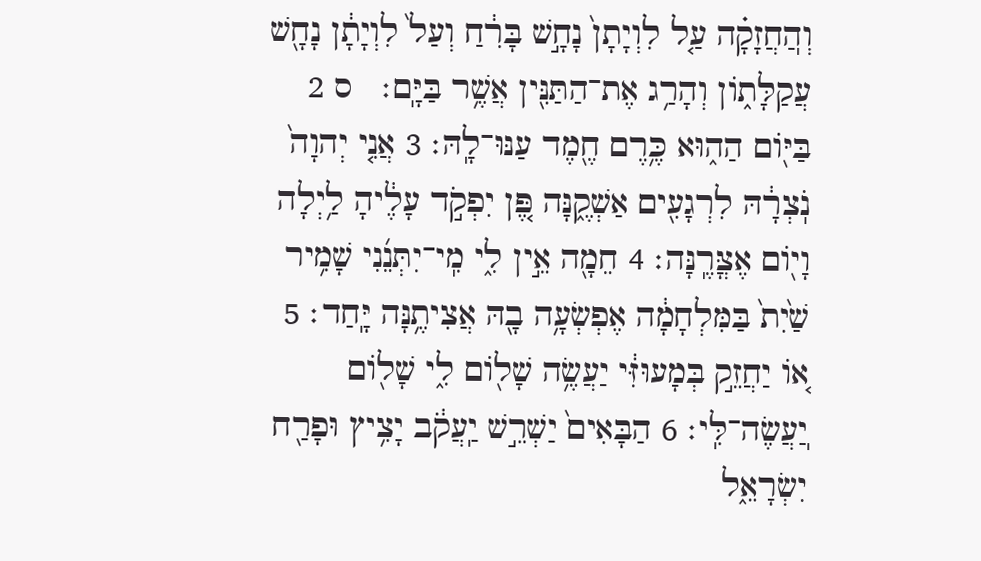וְהֽ͏ַחֲזָקָ֗ה עַ֤ל לִוְיָתָן֙ נָחָ֣שׁ בָּרִ֔חַ וְעַל֙ לִוְיָתָ֔ן נָחָ֖שׁ עֲקַלָּת֑וֹן וְהָרַ֥ג אֶת־הַתַּנִּ֖ין אֲשֶׁ֥ר בַּיָּֽם׃   ס 2 בַּיּ֖וֹם הַה֑וּא כֶּ֥רֶם חֶ֖מֶד עַנּוּ־לָֽהּ׃ 3 אֲנִ֤י יְהוָה֙ נֹֽצְרָ֔הּ לִרְגָעִ֖ים אַשְׁקֶ֑נָּה פֶּ֚ן יִפְקֹ֣ד עָלֶ֔יהָ לַ֥יְלָה וָי֖וֹם אֶצֳּרֶֽנָּה׃ 4 חֵמָ֖ה אֵ֣ין לִ֑י מִֽי־יִתְּנֵ֜נִי שָׁמִ֥יר שַׁ֙יִת֙ בַּמִּלְחָמָ֔ה אֶפְשְׂעָ֥ה בָ֖הּ אֲצִיתֶ֥נָּה יָּֽחַד׃ 5 א֚וֹ יַחֲזֵ֣ק בְּמָעוּזִּ֔י יַעֲשֶׂ֥ה שָׁל֖וֹם לִ֑י שָׁל֖וֹם יֽ͏ַעֲשֶׂה־לִּֽי׃ 6 הַבָּאִים֙ יַשְׁרֵ֣שׁ יַֽעֲקֹ֔ב יָצִ֥יץ וּפָרַ֖ח יִשְׂרָאֵ֑ל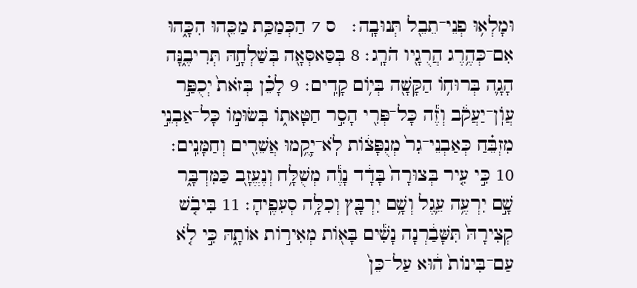וּמָלְא֥וּ פְנֵי־תֵבֵ֖ל תְּנוּבָֽה׃   ס 7 הַכְּמַכַּ֥ת מַכֵּ֖הוּ הִכָּ֑הוּ אִם־כְּהֶ֥רֶג הֲרֻגָ֖יו הֹרָֽג׃ 8 בְּסַּאסְּאָ֖ה בְּשַׁלְחָ֣הּ תְּרִיבֶ֑נָּה הָגָ֛ה בְּרוּח֥וֹ הַקָּשָׁ֖ה בְּי֥וֹם קָדִֽים׃ 9 לָכֵ֗ן בְּזֹאת֙ יְכֻפַּ֣ר עֲוֺֽן־יַעֲקֹ֔ב וְזֶ֕ה כָּל־פְּרִ֖י הָסִ֣ר חַטָּאת֑וֹ בְּשׂוּמ֣וֹ כָּל־אַבְנֵ֣י מִזְבֵּ֗חַ כְּאַבְנֵי־גִר֙ מְנֻפָּצ֔וֹת לֹֽא־יָקֻ֥מוּ אֲשֵׁרִ֖ים וְחַמָּנִֽים׃ 10 כִּ֣י עִ֤יר בְּצוּרָה֙ בָּדָ֔ד נָוֶ֕ה מְשֻׁלָּ֥ח וְנֶעֱזָ֖ב כַּמִּדְבָּ֑ר שָׁ֣ם יִרְעֶ֥ה עֵ֛גֶל וְשָׁ֥ם יִרְבָּ֖ץ וְכִלָּ֥ה סְעִפֶֽיהָ׃ 11 בִּיבֹ֤שׁ קְצִירָהּ֙ תִּשָּׁבַ֔רְנָה נָשִׁ֕ים בָּא֖וֹת מְאִיר֣וֹת אוֹתָ֑הּ כִּ֣י לֹ֤א עַם־בִּינוֹת֙ ה֔וּא עַל־כֵּן֙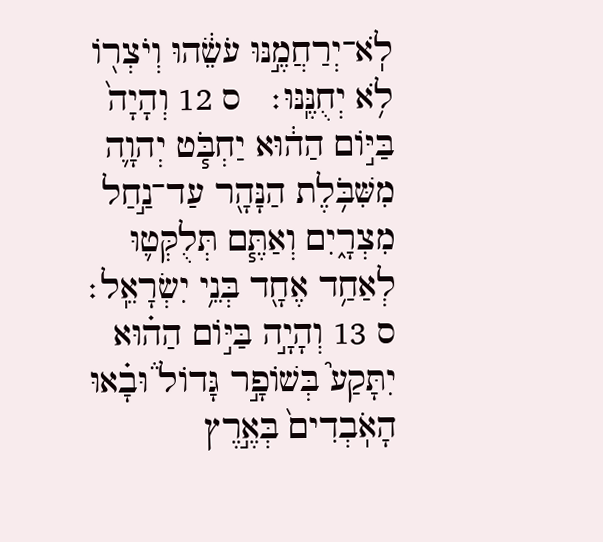לֹֽא־יְרַחֲמֶ֣נּוּ עֹשֵׂ֔הוּ וְיֹצְר֖וֹ לֹ֥א יְחֻנֶּֽנּוּ׃   ס 12 וְהָיָה֙ בַּיּ֣וֹם הַה֔וּא יַחְבֹּ֧ט יְהוָ֛ה מִשִּׁבֹּ֥לֶת הַנָּהָ֖ר עַד־נַ֣חַל מִצְרָ֑יִם וְאַתֶּ֧ם תְּלֻקְּט֛וּ לְאַחַ֥ד אֶחָ֖ד בְּנֵ֥י יִשְׂרָאֵֽל׃   ס 13 וְהָיָ֣ה בַּיּ֣וֹם הַה֗וּא יִתָּקַע֮ בְּשׁוֹפָ֣ר גָּדוֹל֒ וּבָ֗אוּ הָאֹֽבְדִים֙ בְּאֶ֣רֶץ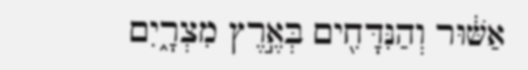אַשּׁ֔וּר וְהַנִּדָּחִ֖ים בְּאֶ֣רֶץ מִצְרָ֑יִם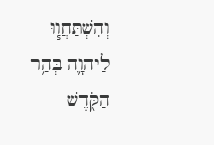וְהִשְׁתַּחֲו֧וּ לַיהוָ֛ה בְּהַ֥ר הַקֹּ֖דֶשׁ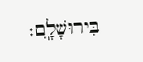בִּירוּשָׁלָֽ͏ִם׃